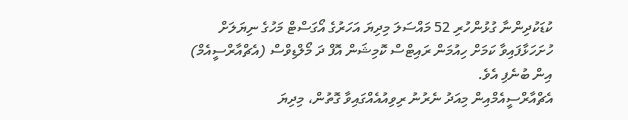ކުޑަކުދިންނާ ގުޅުންހުރި 52 މައްސަލަ މިދިޔަ އަހަރުގެ އޯގަސްޓް މަހުގެ ނިޔަލަށް ހުށަހަޅާފައިވާ ކަމަށް ހިއުމަން ރައިޓްސް ކޮމިޝަން އޮފް ދަ މޯލްޑިވްސް (އެޗްއާރްސީއެމް) އިން ބުނެފި އެވެ.
އެޗްއާރްސީއެމްއިން މިއަދު ނެރުނު ރިވިއުއެއްގައިވާ ގޮތުން، މިދިޔަ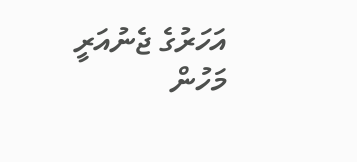އަހަރުގެ ޖެނުއަރީ މަހުން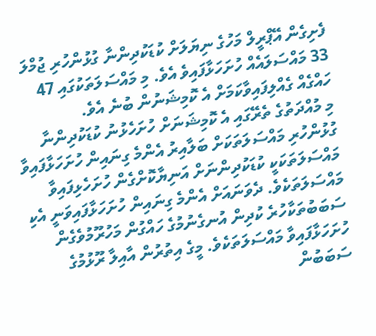ފެށިގެން އޭޕްރީލް މަހުގެ ނިޔަލަށް ކުޑަކުދިންނާ ގުޅުންހުރި ޖުމްލަ 33 މައްސަލައެއް ހުށަހަޅާފައިވެ އެވެ. މި މައްސަލަތަކުގައި 47 ހައްގެއް ގެއްލިފައިވާކަމަށް އެ ކޮމިޝަނުން ބުނެ އެވެ.
މި މުއްދަތުގެ ތެރޭގައި އެ ކޮމިޝަނަށް ހުށަހެޅުނު ކުޑަކުދިންނާ ގުޅުންހުރި މައްސަލަތަކަށް ބަލާއިރު އެންމެ ގިނައިން ހުށަހަޅާފައިވާ މައްސަލަތަކަކީ ކުޑަކުދިންނަށް އަނިޔާކޮށްގެން ހުށަހެޅިފައިވާ މައްސަލަތަކެވެ. ދެވަނައަށް އެންމެ ގިނައިން ހުށަހަޅާފައިވަނީ އެކި ސަބަބުތަކާހުރެ ކުދިން އުނގެނުމުގެ ހައްގުން މަހުރޫމުވެގެން ހުށަހަޅާފައިވާ މައްސަލަތަކެވެ. މީގެ އިތުރުން އާއިލާ ރޫޅުމުގެ ސަބަބުން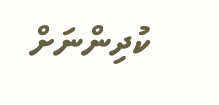ކުދިންނަށް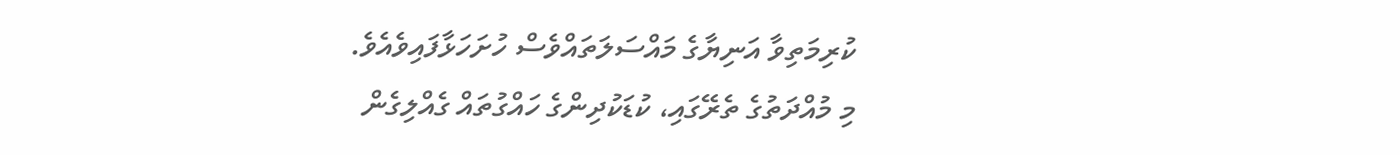ކުރިމަތިވާ އަނިޔާގެ މައްސަލަތައްވެސް ހުށަހަޅާފައިވެއެވެ.
މި މުއްދަތުގެ ތެރޭގައި، ކުޑަކުދިންގެ ހައްގުތައް ގެއްލިގެން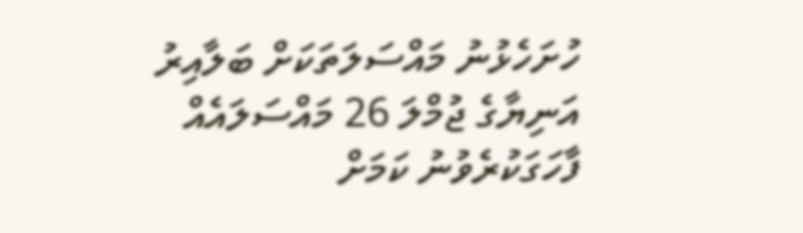ހުށަހެޅުނު މައްސަލަތަކަށް ބަލާއިރު އަނިޔާގެ ޖުމްލަ 26 މައްސަލައެއް ފާހަގަކުރެވުނު ކަމަށް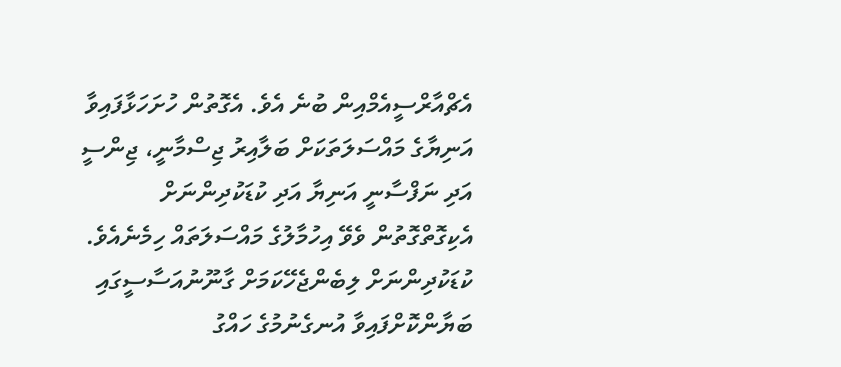އެޗްއާރްސީއެމްއިން ބުނެ އެވެ. އެގޮތުން ހުށަހަޅާފައިވާ އަނިޔާގެ މައްސަލަތަކަށް ބަލާއިރު ޖިސްމާނީ، ޖިންސީ އަދި ނަފްސާނީ އަނިޔާ އަދި ކުޑަކުދިންނަށް އެކިގޮތްގޮތުން ވެވޭ އިހުމާލުގެ މައްސަލަތައް ހިމެނެއެވެ.
ކުޑަކުދިންނަށް ލިބެންޖެހޭކަމަށް ގާނޫނުއަސާސީގައި ބަޔާންކޮށްފައިވާ އުނގެނުމުގެ ހައްގު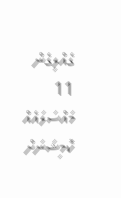ގެއްލިގެން 11 މައްސަލައެއް ކޮމިޝަނަށް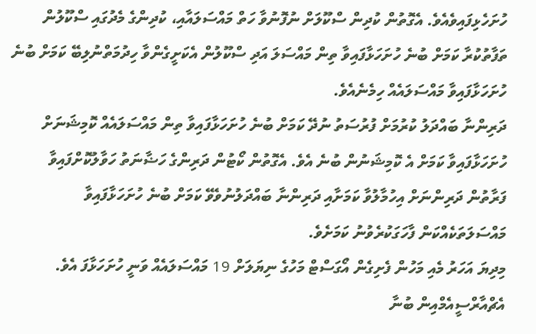ހުށަހެޅިފައިވެއެވެ. އެގޮތުން ކުދިން ސްކޫލަށް ނުފޮނުވާ ހަތް މައްސަލައާއި، ކުދިންގެ މެދުގައި ސްކޫލުން ތަފާތުކުރާ ކަމަށް ބުނެ ހުށަހަޅާފައިވާ ތިން މައްސަލަ އަދި ސްކޫލުން އެކަށީގެންވާ ހިދުމަތްނުލިބޭ ކަމަށް ބުނެ ހުށަހަޅާފައިވާ މައްސަލައެއް ހިމެނެއެވެ.
ދަރިންނާ ބައްދަލު ކުރުމަށް ފުރުސަތު ނުދޭ ކަމަށް ބުނެ ހުށަހަޅާފައިވާ ތިން މައްސަލައެއް ކޮމިޝަނަށް ހުށަހަޅާފައިވާ ކަމަށް އެ ކޮމިޝަނުން ބުނެ އެވެ. އެގޮތުން ކޯޓުން ދަރިންގެ ހަޟާނަތު ހަވާލުކޮށްފައިވާ ފަރާތުން ދަރިންނަށް އިހުމާލުވާ ކަމަށާއި ދަރިންނާ ބައްދަލުނުވެވޭ ކަމަށް ބުނެ ހުށަހަޅާފައިވާ މައްސަލަތަކެއްކަން ފާހަގަކުރެވުނު ކަމަށެވެ.
މިދިޔަ އަހަރު މެއި މަހުން ފެށިގެން އޯގަސްޓް މަހުގެ ނިޔަލަށް 19 މައްސަލައެއް ވަނީ ހުށަހަޅާފަ އެވެ. އެޗްއާރްސީއެމްއިން ބުނާ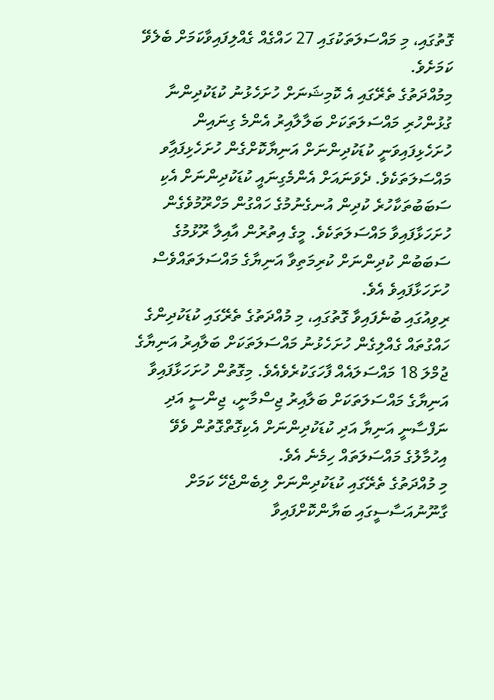ގޮތުގައި، މި މައްސަލަތަކުގައި 27 ހައްގެއް ގެއްލިފައިވާކަމަށް ބެލެވޭ ކަމަށެވެ.
މިމުއްދަތުގެ ތެރޭގައި އެ ކޮމިޝަނަށް ހުށަހެޅުނު ކުޑަކުދިންނާ ގުޅުންހުރި މައްސަލަތަކަށް ބަލާލާއިރު އެންމެ ގިނައިން ހުށަހެޅިފައިވަނީ ކުޑަކުދިންނަށް އަނިޔާކޮށްގެން ހުށަހެޅިފައިާވ މައްސަލަތަކެވެ. ދެވަނައަށް އެންމެގިނައީ ކުޑަކުދިންނަށް އެކި ސަބަބުތަކާހުރެ ކުދިން އުނގެނުމުގެ ހައްގުން މަހްރޫމުވެގެން ހުށަހަޅާފައިވާ މައްސަލަތަކެވެ. މީގެ އިތުރުން އާއިލާ ރޫޅުމުގެ ސަބަބުން ކުދިންނަށް ކުރިމަތިވާ އަނިޔާގެ މައްސަލަތައްވެސް ހުށަހަޅާފައިވެ އެވެ.
ރިވިއުގައި ބުނެފައިވާ ގޮތުގައި، މި މުއްދަތުގެ ތެރޭގައި ކުޑަކުދިންގެ ހައްގުތައް ގެއްލިގެން ހުށަހެޅުނު މައްސަލަތަކަށް ބަލާއިރު އަނިޔާގެ ޖުމްލަ 18 މައްސަލައެއް ފާހަގަކުރެވެއެވެ. މިގޮތުން ހުށަހަޅާފައިވާ އަނިޔާގެ މައްސަލަތަކަށް ބަލާއިރު ޖިސްމާނީ، ޖިންސީ އަދި ނަފްސާނީ އަނިޔާ އަދި ކުޑަކުދިންނަށް އެކިގޮތްގޮތުން ވެވޭ އިހުމާލުގެ މައްސަލަތައް ހިމެނެ އެވެ.
މި މުއްދަތުގެ ތެރޭގައި ކުޑަކުދިންނަށް ލިބެންޖެހޭ ކަމަށް ގާނޫނުއަސާސީގައި ބަޔާންކޮށްފައިވާ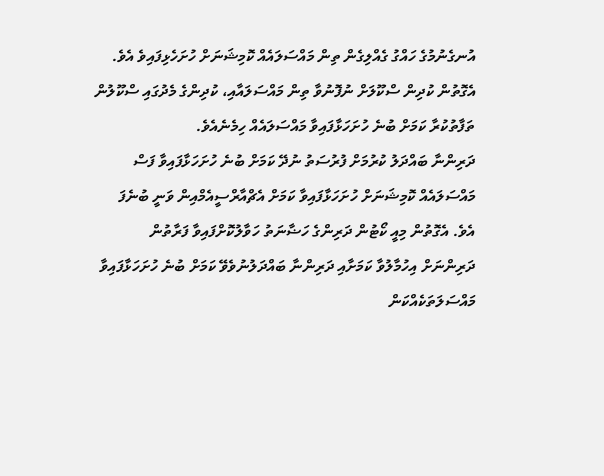އުނގެނުމުގެ ހައްގު ގެއްލިގެން ތިން މައްސަލައެއް ކޮމިޝަނަށް ހުށަހެޅިފައިވެ އެވެ. އެގޮތުން ކުދިން ސްކޫލަށް ނުފޮނުވާ ތިން މައްސަލައާއި، ކުދިންގެ މެދުގައި ސްކޫލުން ތަފާތުކުރާ ކަމަށް ބުނެ ހުށަހަޅާފައިވާ މައްސަލައެއް ހިމެނެއެވެ.
ދަރިންނާ ބައްދަލު ކުރުމަށް ފުރުސަތު ނުދޭ ކަމަށް ބުނެ ހުށަހަޅާފައިވާ ފަސް މައްސަލައެއް ކޮމިޝަނަށް ހުށަހަޅާފައިވާ ކަމަށް އެޗްއާރްސީއެމްއިން ވަނީ ބުނެފަ އެވެ. އެގޮތުން މިއީ ކޯޓުން ދަރިންގެ ހަޟާނަތު ހަވާލުކޮށްފައިވާ ފަރާތުން ދަރިންނަށް އިހުމާލުވާ ކަމަށާއި ދަރިންނާ ބައްދަލުނުވެވޭ ކަމަށް ބުނެ ހުށަހަޅާފައިވާ މައްސަލަތަކެއްކަން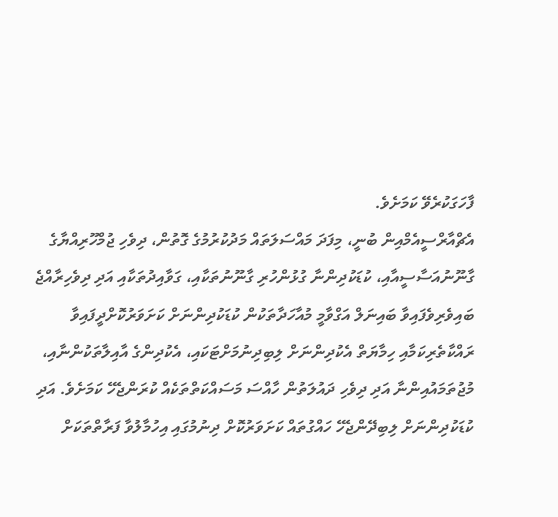ފާހަގަކުރެވޭ ކަމަށެވެ.
އެޗްއާރްސީއެމްއިން ބުނީ، މިފަދަ މައްސަލަތައް މަދުކުރުމުގެ ގޮތުން، ދިވެހި ޖުމްހޫރިއްޔާގެ ގާނޫނުއަސާސީއާއި، ކުޑަކުދިންނާ ގުޅުންހުރި ގާނޫނުތަކާއި، ގަވާއިދުތަކާއި އަދި ދިވެހިރާއްޖެ ބައިވެރިވެފައިވާ ބައިނަލް އަގްވާމީ މުއާހަދާތަކުން ކުޑަކުދިންނަށް ކަށަވަރުކޮށްދީފައިވާ ރައްކާތެރިކަމާއި ހިމާޔަތް އެކުދިންނަށް ލިބިދިނުމަށްޓަކައި، އެކުދިންގެ އާއިލާތަކުންނާއި، މުޖުތަމައުއިންނާ އަދި ދިވެހި ދައުލަތުން ހާއްސަ މަސައްކަތްތަކެއް ކުރަންޖެހޭ ކަމަށެވެ. އަދި ކުޑަކުދިންނަށް ލިބިދޭންޖެހޭ ހައްގުތައް ކަށަވަރުކޮށް ދިނުމުގައި އިހުމާލުވާ ފަރާތްތަކަށް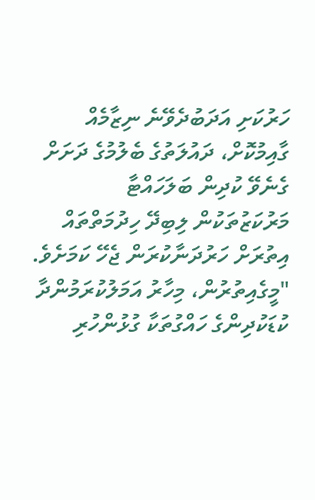ހަރުކަށި އަދަބުދެވޭނެ ނިޒާމެއް ގާއިމުކޮށް، ދައުލަތުގެ ބެލުމުގެ ދަށަށް ގެނެވޭ ކުދިން ބަލަހައްޓާ މަރުކަޒުތަކުން ލިބިދޭ ހިދުމަތްތައް އިތުރަށް ހަރުދަނާކުރަން ޖެހޭ ކަމަށެވެ.
"މީގެއިތުރުން، މިހާރު އަމަލުކުރަމުންދާ ކުޑަކުދިންގެ ހައްގުތަކާ ގުޅުންހުރި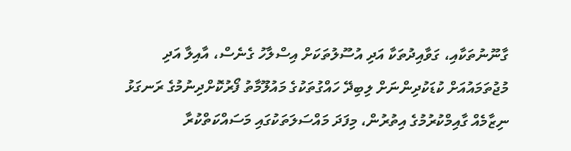ގާނޫނުތަކާއި، ގަވާއިދުތަކާ އަދި އުސޫލުތަކަށް އިސްލާހު ގެނެސް، އާއިލާ އަދި މުޖުތަމައުއަށް ކުޑަކުދިންނަށް ލިބިދޭ ހައްގުތަކުގެ މައުލޫމާތު ފޯރުކޮށްދިނުމުގެ ރަނގަޅު ނިޒާމެއް ގާއިމްކުރުމުގެ އިތުރުން، މިފަދަ މައްސަލަތަކުގައި މަސައްކަތްކުރާ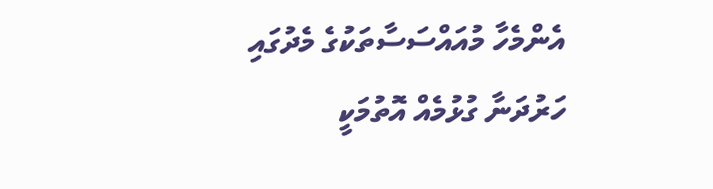އެންމެހާ މުއައްސަސާތަކުގެ މެދުގައި ހަރުދަނާ ގުޅުމެއް އޮތުމަކީ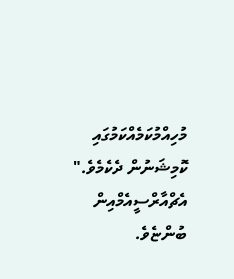މުހިއްމުކަމެއްކަމުގައި ކޮމިޝަނުން ދެކެމެވެ." އެޗްއާރްސީއެމްއިން ބުންޏެވެ.